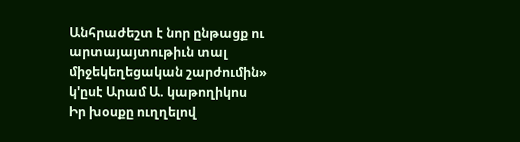Անհրաժեշտ է նոր ընթացք ու արտայայտութիւն տալ միջեկեղեցական շարժումին»
կ'ըսէ Արամ Ա. կաթողիկոս
Իր խօսքը ուղղելով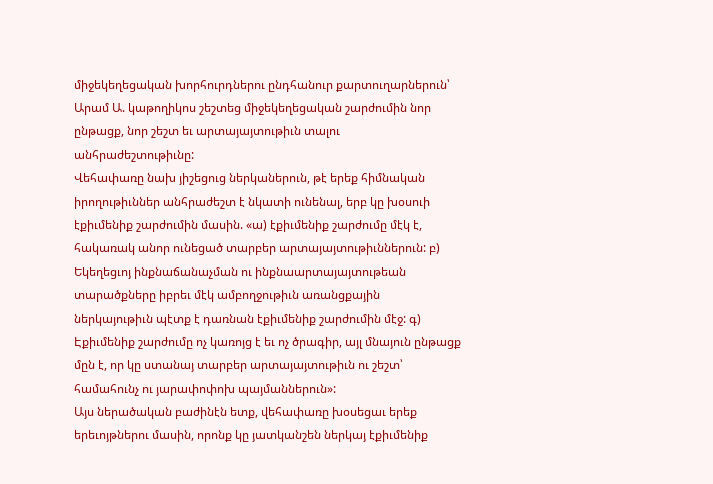միջեկեղեցական խորհուրդներու ընդհանուր քարտուղարներուն՝ Արամ Ա. կաթողիկոս շեշտեց միջեկեղեցական շարժումին նոր ընթացք, նոր շեշտ եւ արտայայտութիւն տալու անհրաժեշտութիւնը:
Վեհափառը նախ յիշեցուց ներկաներուն, թէ երեք հիմնական իրողութիւններ անհրաժեշտ է նկատի ունենալ, երբ կը խօսուի էքիւմենիք շարժումին մասին. «ա) էքիւմենիք շարժումը մէկ է, հակառակ անոր ունեցած տարբեր արտայայտութիւններուն: բ) Եկեղեցւոյ ինքնաճանաչման ու ինքնաարտայայտութեան տարածքները իբրեւ մէկ ամբողջութիւն առանցքային ներկայութիւն պէտք է դառնան էքիւմենիք շարժումին մէջ: գ) Էքիւմենիք շարժումը ոչ կառոյց է եւ ոչ ծրագիր, այլ մնայուն ընթացք մըն է, որ կը ստանայ տարբեր արտայայտութիւն ու շեշտ՝ համահունչ ու յարափոփոխ պայմաններուն»:
Այս ներածական բաժինէն ետք, վեհափառը խօսեցաւ երեք երեւոյթներու մասին, որոնք կը յատկանշեն ներկայ էքիւմենիք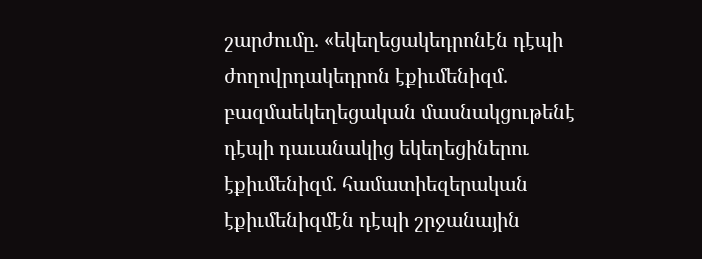շարժումը. «եկեղեցակեդրոնէն դէպի ժողովրդակեդրոն էքիւմենիզմ. բազմաեկեղեցական մասնակցութենէ դէպի դաւանակից եկեղեցիներու էքիւմենիզմ. համատիեզերական էքիւմենիզմէն դէպի շրջանային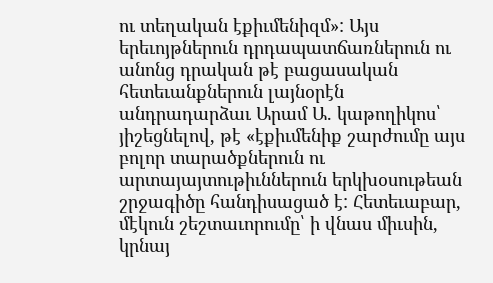ու տեղական էքիւմենիզմ»: Այս երեւոյթներուն դրդապատճառներուն ու անոնց դրական թէ բացասական հետեւանքներուն լայնօրէն անդրադարձաւ Արամ Ա. կաթողիկոս՝ յիշեցնելով, թէ «էքիւմենիք շարժումը այս բոլոր տարածքներուն ու արտայայտութիւններուն երկխօսութեան շրջագիծը հանդիսացած է: Հետեւաբար, մէկուն շեշտաւորումը՝ ի վնաս միւսին, կրնայ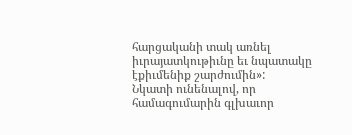հարցականի տակ առնել իւրայատկութիւնը եւ նպատակը էքիւմենիք շարժումին»:
Նկատի ունենալով, որ համագումարին գլխաւոր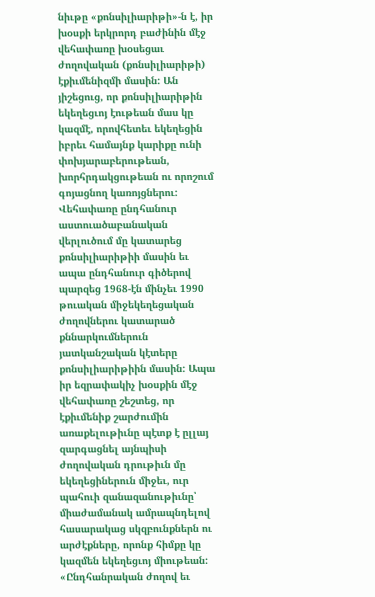նիւթը «քոնսիլիարիթի»-ն է, իր խօսքի երկրորդ բաժինին մէջ վեհափառը խօսեցաւ ժողովական (քոնսիլիարիթի) էքիւմենիզմի մասին: Ան յիշեցուց, որ քոնսիլիարիթին եկեղեցւոյ էութեան մաս կը կազմէ, որովհետեւ եկեղեցին իբրեւ համայնք կարիքը ունի փոխյարաբերութեան, խորհրդակցութեան ու որոշում գոյացնող կառոյցներու: Վեհափառը ընդհանուր աստուածաբանական վերլուծում մը կատարեց քոնսիլիարիթիի մասին եւ ապա ընդհանուր գիծերով պարզեց 1968-էն մինչեւ 1990 թուական միջեկեղեցական ժողովներու կատարած քննարկումներուն յատկանշական կէտերը քոնսիլիարիթիին մասին: Ապա իր եզրափակիչ խօսքին մէջ վեհափառը շեշտեց, որ էքիւմենիք շարժումին առաքելութիւնը պէտք է ըլլայ զարգացնել այնպիսի ժողովական դրութիւն մը եկեղեցիներուն միջեւ, ուր պահուի զանազանութիւնը՝ միաժամանակ ամրապնդելով հասարակաց սկզբունքներն ու արժէքները, որոնք հիմքը կը կազմեն եկեղեցւոյ միութեան:
«Ընդհանրական ժողով եւ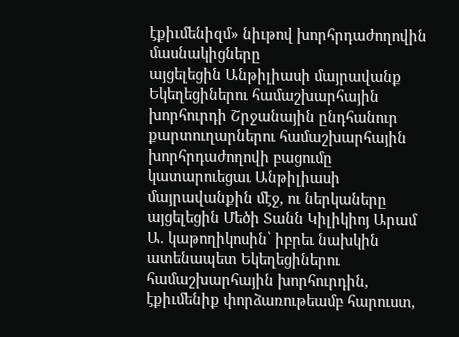էքիւմենիզմ» նիւթով խորհրդաժողովին մասնակիցները
այցելեցին Անթիլիասի մայրավանք
Եկեղեցիներու համաշխարհային խորհուրդի Շրջանային ընդհանուր քարտուղարներու համաշխարհային խորհրդաժողովի բացումը կատարուեցաւ Անթիլիասի մայրավանքին մէջ, ու ներկաները այցելեցին Մեծի Տանն Կիլիկիոյ Արամ Ա. կաթողիկոսին՝ իբրեւ նախկին ատենապետ Եկեղեցիներու համաշխարհային խորհուրդին, էքիւմենիք փորձառութեամբ հարուստ,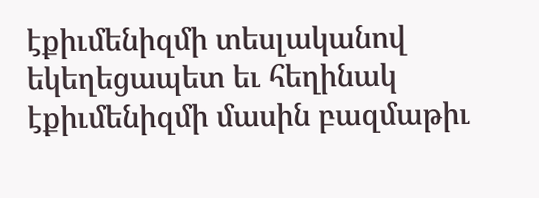էքիւմենիզմի տեսլականով եկեղեցապետ եւ հեղինակ էքիւմենիզմի մասին բազմաթիւ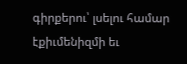գիրքերու՝ լսելու համար էքիւմենիզմի եւ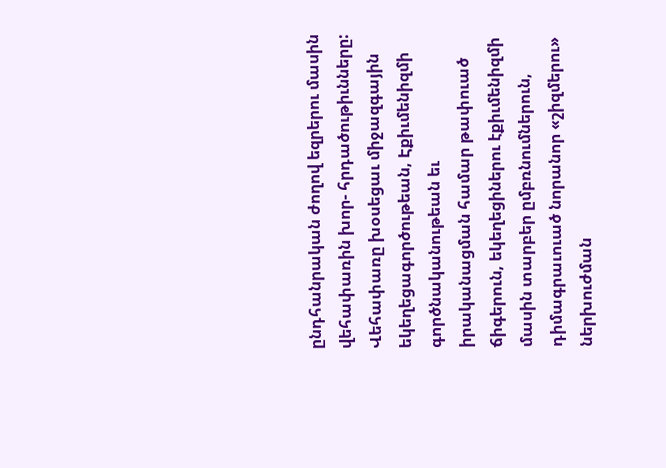ընդհանրական ժողով եզրերու մասին վեհափառին խոր- հրդածութիւնները:
Վեհափառը խօսեցաւ միջազգային եկեղեցագործութեան, Էքիւմենիզմի գործնականութեան եւ իրականացման համար թափուած ճիգերուն, եկեղեցիներու էքիւմենիզմի մասին տարբեր ըմբռնումներուն, դիմագրաւուած նորանոր «շիզմերու» ներխուժման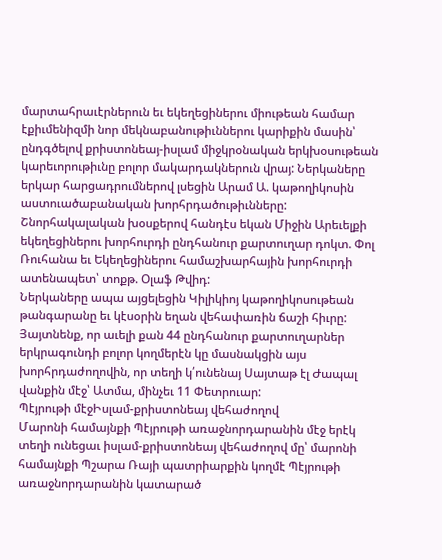մարտահրաւէրներուն եւ եկեղեցիներու միութեան համար էքիւմենիզմի նոր մեկնաբանութիւններու կարիքին մասին՝ ընդգծելով քրիստոնեայ-իսլամ միջկրօնական երկխօսութեան կարեւորութիւնը բոլոր մակարդակներուն վրայ: Ներկաները երկար հարցադրումներով լսեցին Արամ Ա. կաթողիկոսին աստուածաբանական խորհրդածութիւնները:
Շնորհակալական խօսքերով հանդէս եկան Միջին Արեւելքի եկեղեցիներու խորհուրդի ընդհանուր քարտուղար դոկտ. Փոլ Ռուհանա եւ Եկեղեցիներու համաշխարհային խորհուրդի ատենապետ՝ տոքթ. Օլաֆ Թվիդ:
Ներկաները ապա այցելեցին Կիլիկիոյ կաթողիկոսութեան թանգարանը եւ կէսօրին եղան վեհափառին ճաշի հիւրը: Յայտնենք, որ աւելի քան 44 ընդհանուր քարտուղարներ երկրագունդի բոլոր կողմերէն կը մասնակցին այս խորհրդաժողովին, որ տեղի կ՛ունենայ Սայտաթ էլ Ժապալ վանքին մէջ՝ Ատմա, մինչեւ 11 Փետրուար:
Պէյրութի մէջԻսլամ-քրիստոնեայ վեհաժողով
Մարոնի համայնքի Պէյրութի առաջնորդարանին մէջ երէկ տեղի ունեցաւ իսլամ-քրիստոնեայ վեհաժողով մը՝ մարոնի համայնքի Պշարա Ռայի պատրիարքին կողմէ Պէյրութի առաջնորդարանին կատարած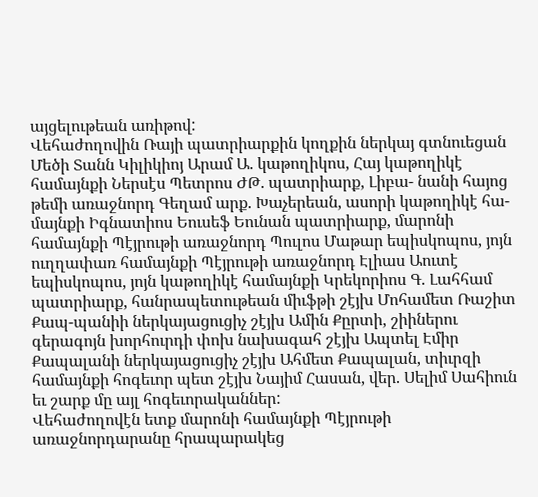այցելութեան առիթով:
Վեհաժողովին Ռայի պատրիարքին կողքին ներկայ գտնուեցան Մեծի Տանն Կիլիկիոյ Արամ Ա. կաթողիկոս, Հայ կաթողիկէ համայնքի Ներսէս Պետրոս ԺԹ. պատրիարք, Լիբա- նանի հայոց թեմի առաջնորդ Գեղամ արք. Խաչերեան, ասորի կաթողիկէ հա- մայնքի Իգնատիոս Եուսեֆ Եունան պատրիարք, մարոնի համայնքի Պէյրութի առաջնորդ Պուլոս Մաթար եպիսկոպոս, յոյն ուղղափառ համայնքի Պէյրութի առաջնորդ Էլիաս Աուտէ եպիսկոպոս, յոյն կաթողիկէ համայնքի Կրեկորիոս Գ. Լահհամ պատրիարք, հանրապետութեան միւֆթի շէյխ Մոհամետ Ռաշիտ Քապ-պանիի ներկայացուցիչ շէյխ Ամին Քըրտի, շիիներու գերագոյն խորհուրդի փոխ նախագահ շէյխ Ապտել Էմիր Քապալանի ներկայացուցիչ շէյխ Ահմետ Քապալան, տիւրզի համայնքի հոգեւոր պետ շէյխ Նայիմ Հասան, վեր. Սելիմ Սահիուն եւ շարք մը այլ հոգեւորականներ:
Վեհաժողովէն ետք մարոնի համայնքի Պէյրութի առաջնորդարանը հրապարակեց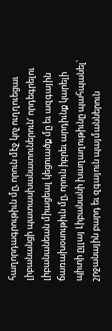հաղորդագրութիւն մը, որուն մէջ կոչ ուղղուեցաւ լիբանանցի պատասխանատուներուն‘ որդեգրելու լիբանանեան միացեալ կեցուածք մը եւ ազգային ճառախօսութիւն մը, որուն իբրեւ արդիւնք կարելի պիտի ըլլայ Լիբանանի խաղաղութիւնը պահպանել՝ շրջանային բարդ եւ զգայուն պայմաններուն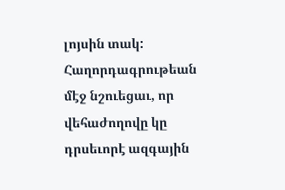լոյսին տակ: Հաղորդագրութեան մէջ նշուեցաւ, որ վեհաժողովը կը դրսեւորէ ազգային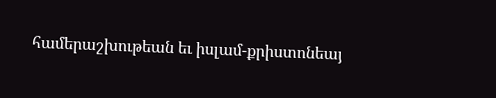համերաշխութեան եւ իսլամ-քրիստոնեայ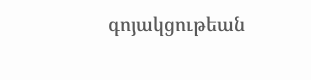գոյակցութեան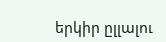երկիր ըլլալու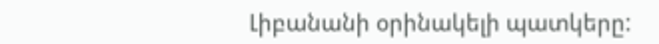Լիբանանի օրինակելի պատկերը: